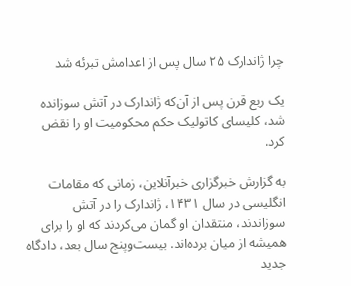چرا ژاندارک ۲۵ سال پس از اعدامش تبرئه شد

یک ربع قرن پس از آن‌که ژاندارک در آتش سوزانده شد، کلیسای کاتولیک حکم محکومیت او را نقض کرد.

به گزارش خبرگزاری خبرآنلاین، زمانی که مقامات انگلیسی در سال ۱۴۳۱، ژاندارک را در آتش سوزاندند، منتقدان او گمان می‌کردند که او را برای همیشه از میان برده‌اند. بیست‌وپنج سال بعد، دادگاه جدید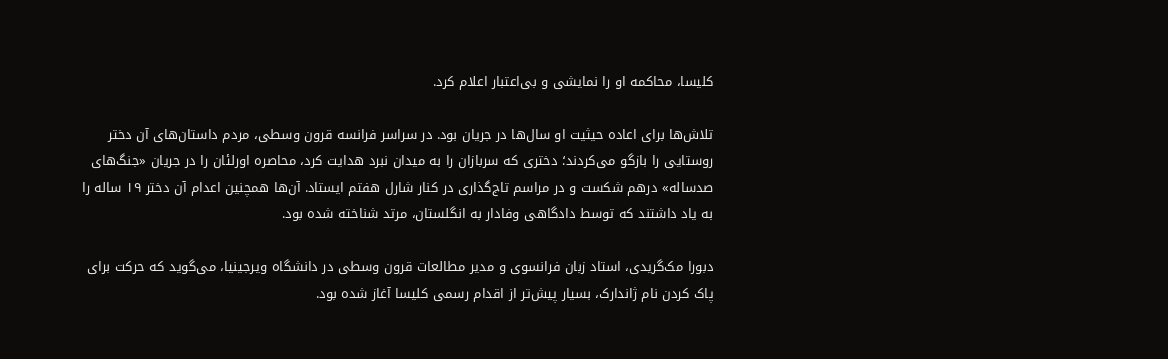کلیسا، محاکمه او را نمایشی و بی‌اعتبار اعلام کرد.

تلاش‌ها برای اعاده حیثیت او سال‌ها در جریان بود. در سراسر فرانسه قرون وسطی، مردم داستان‌های آن دختر روستایی را بازگو می‌کردند؛ دختری که سربازان را به میدان نبرد هدایت کرد، محاصره اورلئان را در جریان «جنگ‌های صدساله» درهم شکست و در مراسم تاج‌گذاری در کنار شارل هفتم ایستاد. آن‌ها همچنین اعدام آن دختر ۱۹ ساله را به یاد داشتند که توسط دادگاهی وفادار به انگلستان، مرتد شناخته شده بود.

دبورا مک‌گریدی، استاد زبان فرانسوی و مدیر مطالعات قرون وسطی در دانشگاه ویرجینیا، می‌گوید که حرکت برای پاک کردن نام ژاندارک، بسیار پیش‌تر از اقدام رسمی کلیسا آغاز شده بود.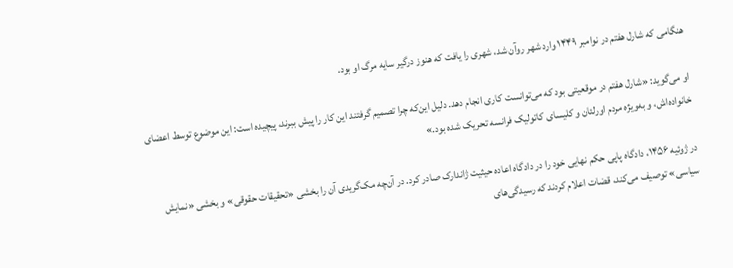هنگامی که شارل هفتم در نوامبر ۱۴۴۹ وارد شهر روآن شد، شهری را یافت که هنوز درگیر سایه مرگ او بود.

او می‌گوید: «شارل هفتم در موقعیتی بود که می‌توانست کاری انجام دهد. دلیل این‌که چرا تصمیم گرفتند این کار را پیش ببرند، پیچیده است: این موضوع توسط اعضای خانواده‌اش، و به‌ویژه مردم اورلئان و کلیسای کاتولیک فرانسه تحریک شده بود.»

در ژوئیه ۱۴۵۶، دادگاه پاپی حکم نهایی خود را در دادگاه اعاده حیثیت ژاندارک صادر کرد. در آن‌چه مک‌گریدی آن را بخشی «تحقیقات حقوقی» و بخشی «نمایش سیاسی» توصیف می‌کند، قضات اعلام کردند که رسیدگی‌های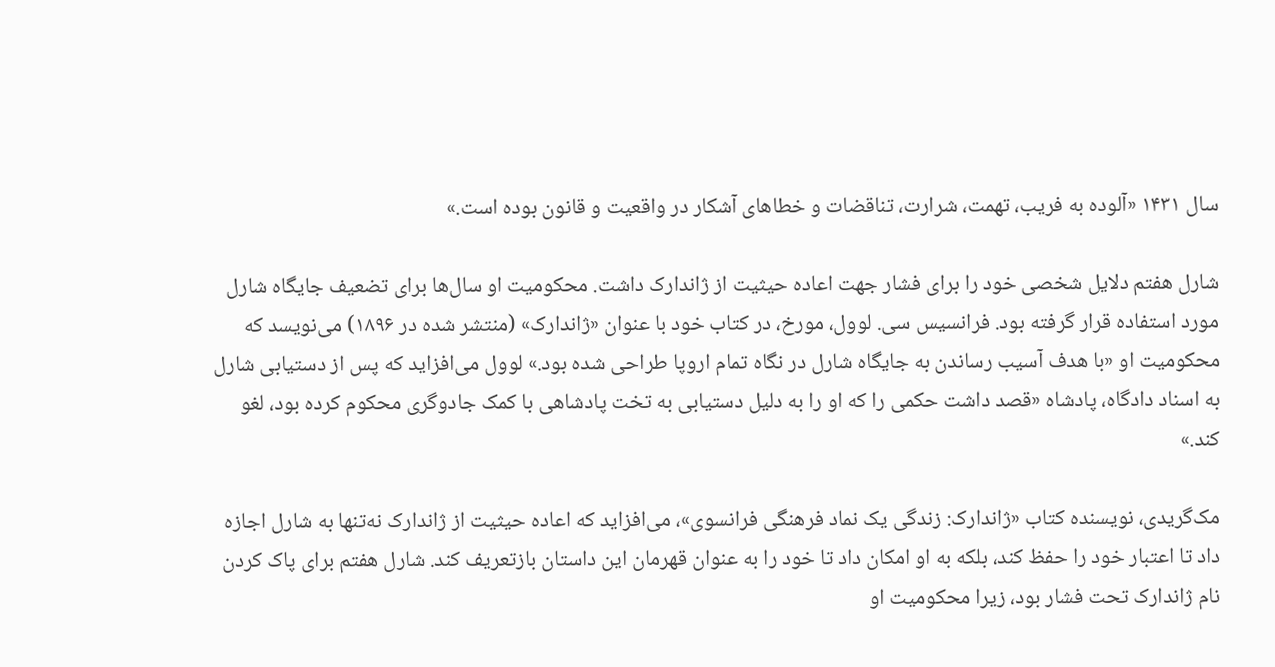سال ۱۴۳۱ «آلوده به فریب، تهمت، شرارت، تناقضات و خطاهای آشکار در واقعیت و قانون بوده است.»

شارل هفتم دلایل شخصی خود را برای فشار جهت اعاده حیثیت از ژاندارک داشت. محکومیت او سال‌ها برای تضعیف جایگاه شارل مورد استفاده قرار گرفته بود. فرانسیس سی. لوول، مورخ، در کتاب خود با عنوان «ژاندارک» (منتشر شده در ۱۸۹۶) می‌نویسد که محکومیت او «با هدف آسیب رساندن به جایگاه شارل در نگاه تمام اروپا طراحی شده بود.» لوول می‌افزاید که پس از دستیابی شارل به اسناد دادگاه، پادشاه «قصد داشت حکمی را که او را به دلیل دستیابی به تخت پادشاهی با کمک جادوگری محکوم کرده بود، لغو کند.»

مک‌گریدی، نویسنده کتاب «ژاندارک: زندگی یک نماد فرهنگی فرانسوی»، می‌افزاید که اعاده حیثیت از ژاندارک نه‌تنها به شارل اجازه داد تا اعتبار خود را حفظ کند، بلکه به او امکان داد تا خود را به عنوان قهرمان این داستان بازتعریف کند. شارل هفتم برای پاک کردن نام ژاندارک تحت فشار بود، زیرا محکومیت او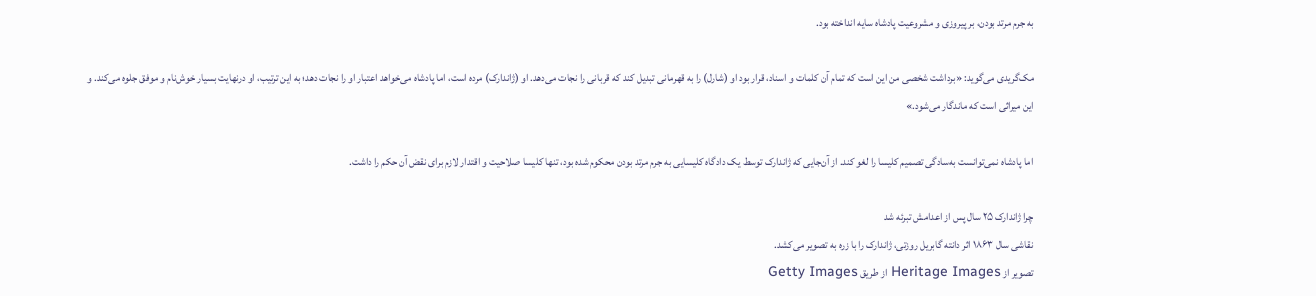به جرم مرتد بودن، بر پیروزی و مشروعیت پادشاه سایه انداخته بود.

مک‌گریدی می‌گوید: «برداشت شخصی من این است که تمام آن کلمات و اسناد، قرار بود او (شارل) را به قهرمانی تبدیل کند که قربانی را نجات می‌دهد. او (ژاندارک) مرده است، اما پادشاه می‌خواهد اعتبار او را نجات دهد؛ به این ترتیب، او درنهایت بسیار خوش‌نام و موفق جلوه می‌کند. و این میراثی است که ماندگار می‌شود.»

اما پادشاه نمی‌توانست به‌سادگی تصمیم کلیسا را لغو کند. از آن‌جایی که ژاندارک توسط یک دادگاه کلیسایی به جرم مرتد بودن محکوم شده بود، تنها کلیسا صلاحیت و اقتدار لازم برای نقض آن حکم را داشت.

چرا ژاندارک ۲۵ سال پس از اعدامش تبرئه شد
نقاشی سال ۱۸۶۳ اثر دانته گابریل روزتی، ژاندارک را با زره به تصویر می‌کشد.
تصویر از Heritage Images از طریق Getty Images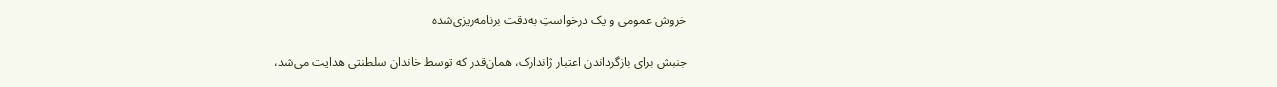خروش عمومی و یک درخواستِ به‌دقت برنامه‌ریزی‌شده

جنبش برای بازگرداندن اعتبار ژاندارک، همان‌قدر که توسط خاندان سلطنتی هدایت می‌شد،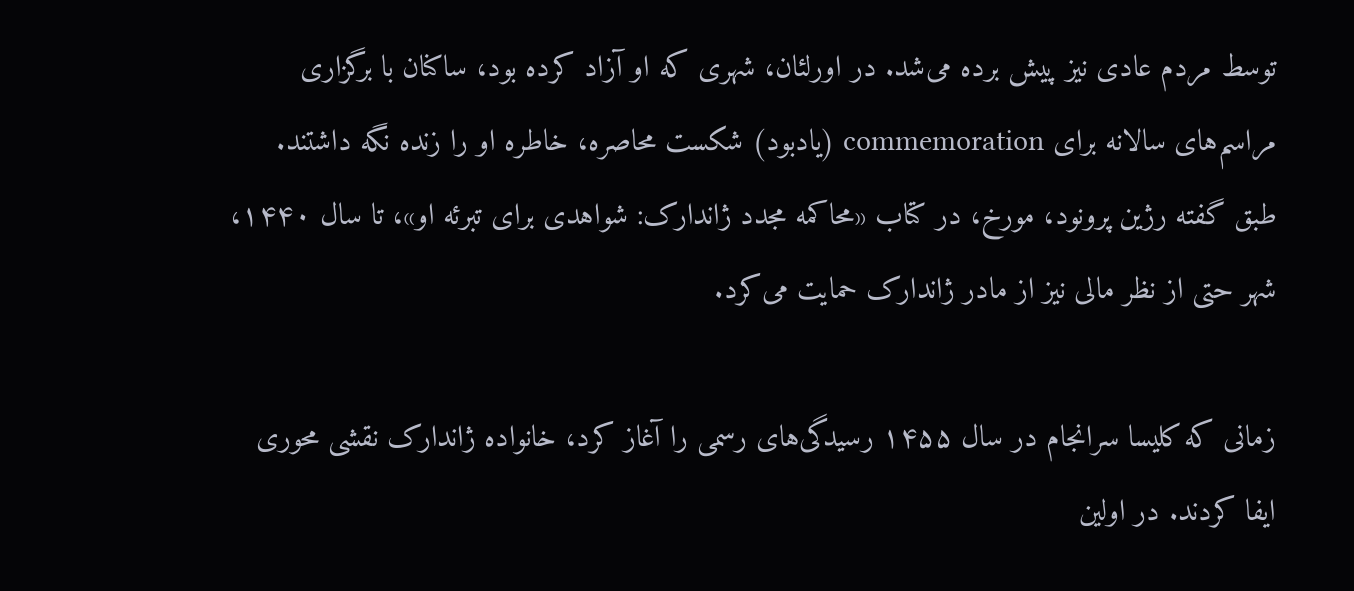توسط مردم عادی نیز پیش برده می‌شد. در اورلئان، شهری که او آزاد کرده بود، ساکنان با برگزاری مراسم‌های سالانه برای commemoration (یادبود) شکست محاصره، خاطره او را زنده نگه داشتند. طبق گفته رژین پرونود، مورخ، در کتاب «محاکمه مجدد ژاندارک: شواهدی برای تبرئه او»، تا سال ۱۴۴۰، شهر حتی از نظر مالی نیز از مادر ژاندارک حمایت می‌کرد.

زمانی که کلیسا سرانجام در سال ۱۴۵۵ رسیدگی‌های رسمی را آغاز کرد، خانواده ژاندارک نقشی محوری ایفا کردند. در اولین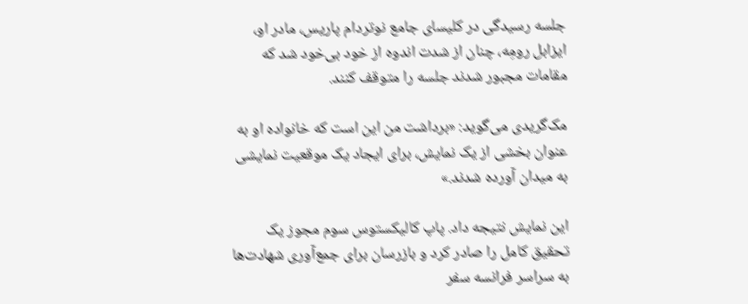جلسه رسیدگی در کلیسای جامع نوتردام پاریس، مادر او، ایزابل رومِه، چنان از شدت اندوه از خود بی‌خود شد که مقامات مجبور شدند جلسه را متوقف کنند.

مک‌گریدی می‌گوید: «برداشت من این است که خانواده او به عنوان بخشی از یک نمایش، برای ایجاد یک موقعیت نمایشی به میدان آورده شدند.»

این نمایش نتیجه داد. پاپ کالیکستوس سوم مجوز یک تحقیق کامل را صادر کرد و بازرسان برای جمع‌آوری شهادت‌ها به سراسر فرانسه سفر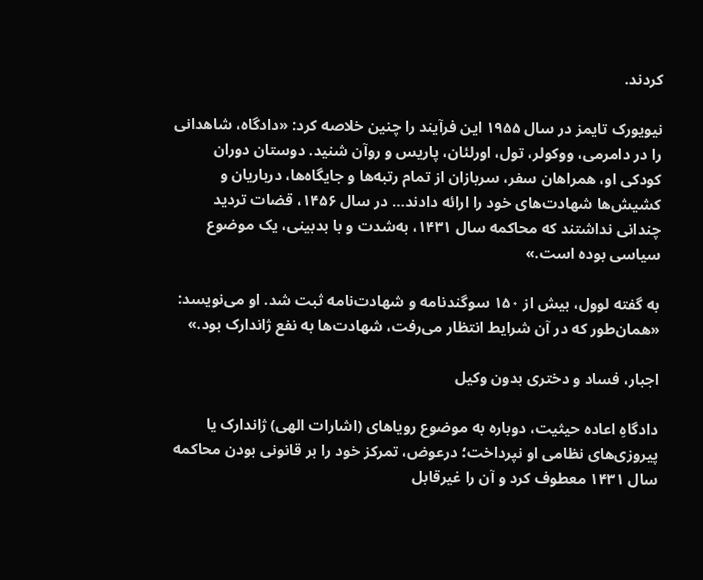کردند.

نیویورک تایمز در سال ۱۹۵۵ این فرآیند را چنین خلاصه کرد: «دادگاه، شاهدانی را در دامرمی، ووکولر، تول، اورلئان، پاریس و روآن شنید. دوستان دوران کودکی او، همراهان سفر، سربازان از تمام رتبه‌ها و جایگاه‌ها، درباریان و کشیش‌ها شهادت‌های خود را ارائه دادند… در سال ۱۴۵۶، قضات تردید چندانی نداشتند که محاکمه سال ۱۴۳۱، به‌شدت و با بدبینی، یک موضوع سیاسی بوده است.»

به گفته لوول، بیش از ۱۵۰ سوگندنامه و شهادت‌نامه ثبت شد. او می‌نویسد: «همان‌طور که در آن شرایط انتظار می‌رفت، شهادت‌ها به نفع ژاندارک بود.»

اجبار، فساد و دختری بدون وکیل

دادگاهِ اعاده حیثیت، دوباره به موضوع رویاهای (اشارات الهی) ژاندارک یا پیروزی‌های نظامی او نپرداخت؛ درعوض، تمرکز خود را بر قانونی بودن محاکمه سال ۱۴۳۱ معطوف کرد و آن را غیرقابل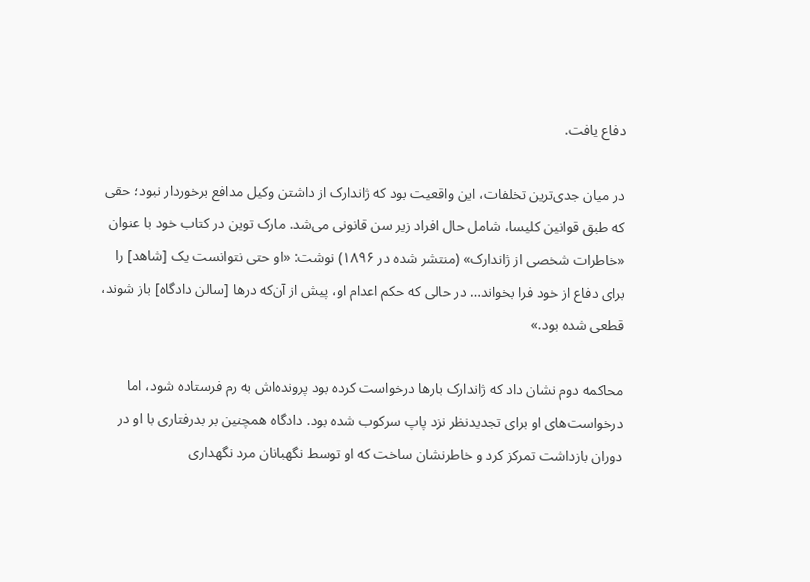دفاع یافت.

در میان جدی‌ترین تخلفات، این واقعیت بود که ژاندارک از داشتن وکیل مدافع برخوردار نبود؛ حقی که طبق قوانین کلیسا، شامل حال افراد زیر سن قانونی می‌شد. مارک توین در کتاب خود با عنوان «خاطرات شخصی از ژاندارک» (منتشر شده در ۱۸۹۶) نوشت: «او حتی نتوانست یک [شاهد] را برای دفاع از خود فرا بخواند… در حالی که حکم اعدام او، پیش از آن‌که درها [سالن دادگاه] باز شوند، قطعی شده بود.»

محاکمه دوم نشان داد که ژاندارک بارها درخواست کرده بود پرونده‌اش به رم فرستاده شود، اما درخواست‌های او برای تجدیدنظر نزد پاپ سرکوب شده بود. دادگاه همچنین بر بدرفتاری با او در دوران بازداشت تمرکز کرد و خاطرنشان ساخت که او توسط نگهبانان مرد نگهداری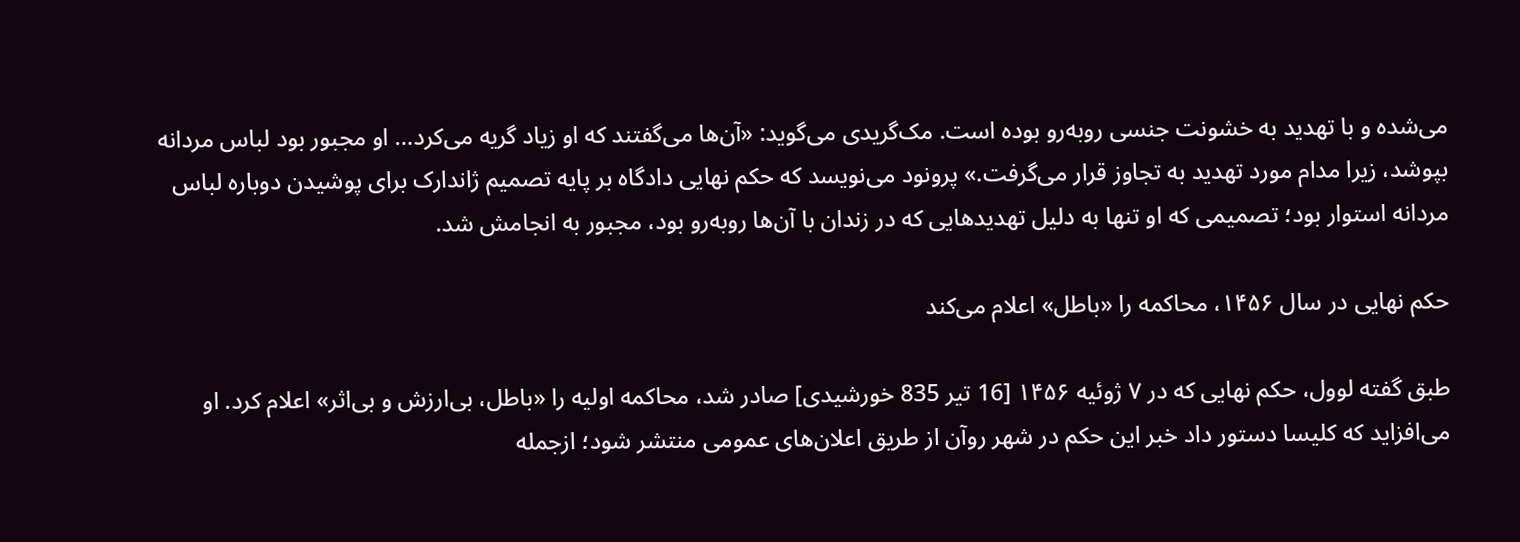می‌شده و با تهدید به خشونت جنسی روبه‌رو بوده است. مک‌گریدی می‌گوید: «آن‌ها می‌گفتند که او زیاد گریه می‌کرد… او مجبور بود لباس مردانه بپوشد، زیرا مدام مورد تهدید به تجاوز قرار می‌گرفت.» پرونود می‌نویسد که حکم نهایی دادگاه بر پایه تصمیم ژاندارک برای پوشیدن دوباره لباس مردانه استوار بود؛ تصمیمی که او تنها به دلیل تهدیدهایی که در زندان با آن‌ها روبه‌رو بود، مجبور به انجامش شد.

حکم نهایی در سال ۱۴۵۶، محاکمه را «باطل» اعلام می‌کند

طبق گفته لوول، حکم نهایی که در ۷ ژوئیه ۱۴۵۶ [16 تیر 835 خورشیدی] صادر شد، محاکمه اولیه را «باطل، بی‌ارزش و بی‌اثر» اعلام کرد. او می‌افزاید که کلیسا دستور داد خبر این حکم در شهر روآن از طریق اعلان‌های عمومی منتشر شود؛ ازجمله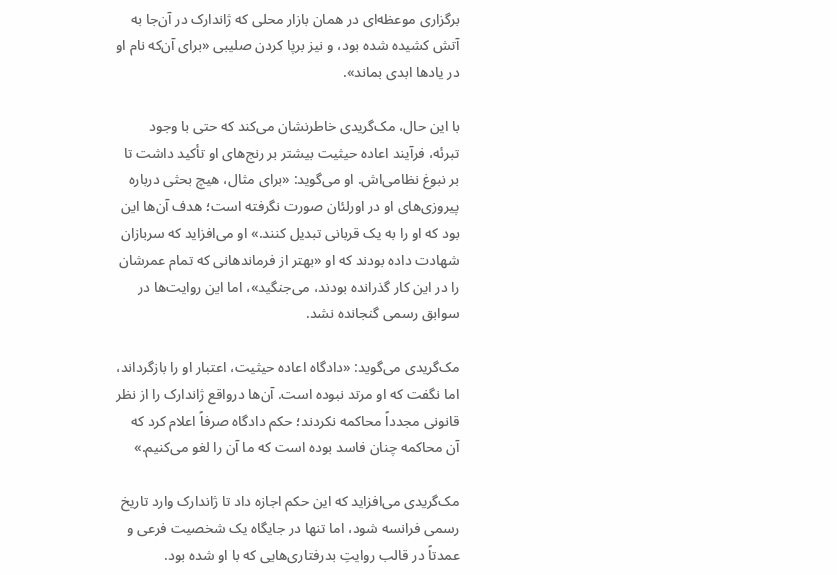برگزاری موعظه‌ای در همان بازار محلی که ژاندارک در آن‌جا به آتش کشیده شده بود، و نیز برپا کردن صلیبی «برای آن‌که نام او در یادها ابدی بماند».

با این حال، مک‌گریدی خاطرنشان می‌کند که حتی با وجود تبرئه، فرآیند اعاده حیثیت بیشتر بر رنج‌های او تأکید داشت تا بر نبوغ نظامی‌اش. او می‌گوید: «برای مثال، هیچ بحثی درباره پیروزی‌های او در اورلئان صورت نگرفته است؛ هدف آن‌ها این بود که او را به یک قربانی تبدیل کنند.» او می‌افزاید که سربازان شهادت داده بودند که او «بهتر از فرماندهانی که تمام عمرشان را در این کار گذرانده بودند، می‌جنگید»، اما این روایت‌ها در سوابق رسمی گنجانده نشد.

مک‌گریدی می‌گوید: «دادگاه اعاده حیثیت، اعتبار او را بازگرداند، اما نگفت که او مرتد نبوده است. آن‌ها درواقع ژاندارک را از نظر قانونی مجدداً محاکمه نکردند؛ حکم دادگاه صرفاً اعلام کرد که آن محاکمه چنان فاسد بوده است که ما آن را لغو می‌کنیم.»

مک‌گریدی می‌افزاید که این حکم اجازه داد تا ژاندارک وارد تاریخ رسمی فرانسه شود، اما تنها در جایگاه یک شخصیت فرعی و عمدتاً در قالب روایتِ بدرفتاری‌هایی که با او شده بود.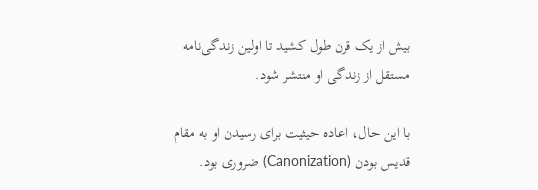بیش از یک قرن طول کشید تا اولین زندگی‌نامه مستقل از زندگی او منتشر شود.

با این حال، اعاده حیثیت برای رسیدن او به مقام قدیس بودن (Canonization) ضروری بود.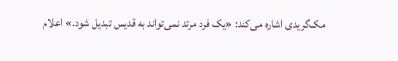مک‌گریدی اشاره می‌کند: «یک فرد مرتد نمی‌تواند به قدیس تبدیل شود.» اعلام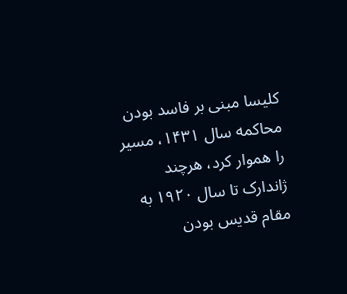کلیسا مبنی بر فاسد بودن محاکمه سال ۱۴۳۱، مسیر را هموار کرد، هرچند ژاندارک تا سال ۱۹۲۰ به مقام قدیس بودن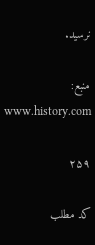نرسید.

منبع: www.history.com

۲۵۹

کد مطلب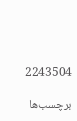2243504

برچسب‌ها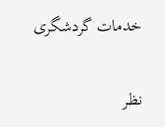خدمات گردشگری

نظر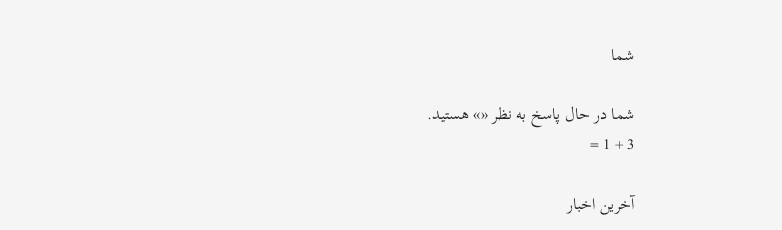شما

شما در حال پاسخ به نظر «» هستید.
3 + 1 =

آخرین اخبار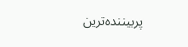پربیننده‌ترین